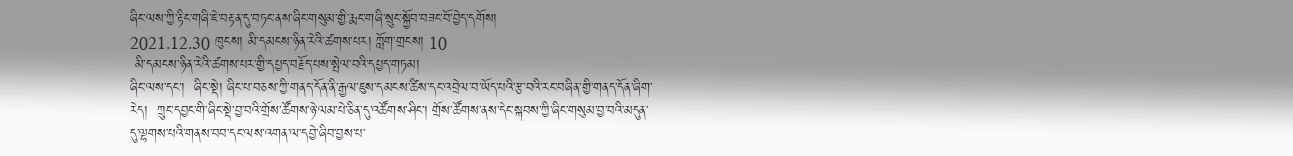ཞིང་ལས་ཀྱི་རྟིང་གཞི་ཇེ་བརྟན་དུ་བཏང་ནས་ཞིང་གསུམ་གྱི་རྨང་གཞི་སྲུང་སྐྱོབ་བཟང་བོ་བྱེད་དགོས།
2021.12.30 ཁུངས། མི་དམངས་ཉིན་རེའི་ཚགས་པར། ཀློག་གྲངས། 10
 མི་དམངས་ཉིན་རེའི་ཚགས་པར་གྱི་དཔྱད་བརྗོད་པས་སྤེལ་བའི་དཔྱད་གཏམ།
ཞིང་ལས་དང་།  ཞིང་སྡེ། ཞིང་པ་བཅས་ཀྱི་གནད་དོན་ནི་རྒྱལ་ཇུས་དམངས་ཚིས་དང་འབྲེལ་བ་ཡོད་པའི་རྩ་བའི་རང་བཞིན་གྱི་གནད་དོན་ཞིག་རེད།  ཀྲུང་དབྱང་གི་ཞིང་སྡེ་བྱ་བའི་གྲོས་ཚོགས་ཉེ་ལམ་པེ་ཅིན་དུ་འཚོགས་ཤིང་། གྲོས་ཚོགས་ནས་དེང་སྐབས་ཀྱི་ཞིང་གསུམ་བྱ་བའི་མདུན་དུ་ལྷགས་པའི་གནས་བབ་དང་ལས་འགན་ལ་དབྱེ་ཞིབ་བྱས་པ་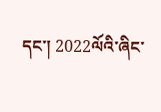དང་། 2022ལོའི་ཞིང་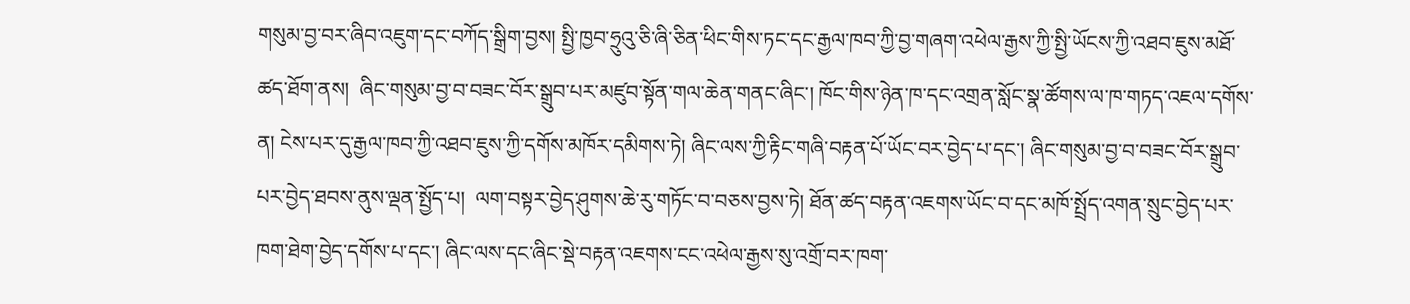གསུམ་བྱ་བར་ཞིབ་འཇུག་དང་བཀོད་སྒྲིག་བྱས། སྤྱི་ཁྱབ་ཧྲུའུ་ཅི་ཞི་ཅིན་ཕིང་གིས་ཏང་དང་རྒྱལ་ཁབ་ཀྱི་བྱ་གཞག་འཕེལ་རྒྱས་ཀྱི་སྤྱི་ཡོངས་ཀྱི་འཐབ་ཇུས་མཐོ་ཚད་ཐོག་ནས།  ཞིང་གསུམ་བྱ་བ་བཟང་བོར་སྒྲུབ་པར་མཛུབ་སྟོན་གལ་ཆེན་གནང་ཞིང་། ཁོང་གིས་ཉེན་ཁ་དང་འགྲན་སློང་སྣ་ཚོགས་ལ་ཁ་གཏད་འཇལ་དགོས་ན། ངེས་པར་དུ་རྒྱལ་ཁབ་ཀྱི་འཐབ་ཇུས་ཀྱི་དགོས་མཁོར་དམིགས་ཏེ། ཞིང་ལས་ཀྱི་རྟིང་གཞི་བརྟན་པོ་ཡོང་བར་བྱེད་པ་དང་། ཞིང་གསུམ་བྱ་བ་བཟང་བོར་སྒྲུབ་པར་བྱེད་ཐབས་ནུས་ལྡན་སྤྱོད་པ།  ལག་བསྟར་བྱེད་ཤུགས་ཆེ་རུ་གཏོང་བ་བཅས་བྱས་ཏེ། ཐོན་ཚད་བརྟན་འཇགས་ཡོང་བ་དང་མཁོ་སྤྲོད་འགན་སྲུང་བྱེད་པར་ཁག་ཐེག་བྱེད་དགོས་པ་དང་། ཞིང་ལས་དང་ཞིང་སྡེ་བརྟན་འཇགས་ངང་འཕེལ་རྒྱས་སུ་འགྲོ་བར་ཁག་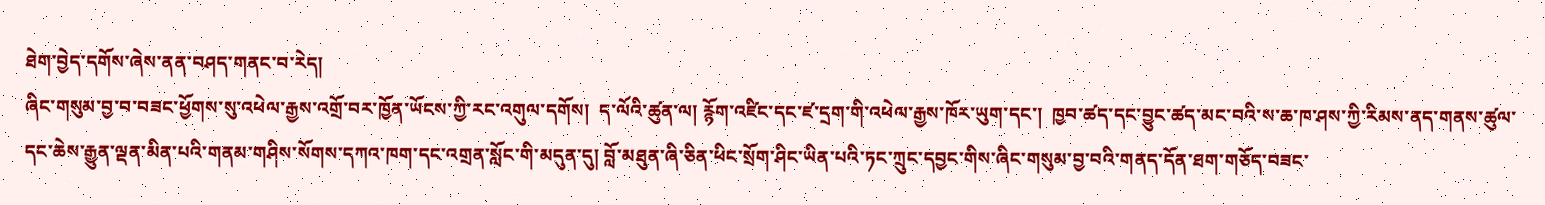ཐེག་བྱེད་དགོས་ཞེས་ནན་བཤད་གནང་བ་རེད།
ཞིང་གསུམ་བྱ་བ་བཟང་ཕྱོགས་སུ་འཕེལ་རྒྱས་འགྲོ་བར་ཁྱོན་ཡོངས་ཀྱི་རང་འགུལ་དགོས།  ད་ལོའི་ཚུན་ལ། རྙོག་འཛིང་དང་ཛ་དྲག་གི་འཕེལ་རྒྱས་ཁོར་ཡུག་དང་།  ཁྱབ་ཚད་དང་བྱུང་ཚད་མང་བའི་ས་ཆ་ཁ་ཤས་ཀྱི་རིམས་ནད་གནས་ཚུལ་དང་ཆེས་རྒྱུན་ལྡན་མིན་པའི་གནམ་གཤིས་སོགས་དཀའ་ཁག་དང་འགྲན་སློང་གི་མདུན་དུ། བློ་མཐུན་ཞི་ཅིན་ཕིང་སྲོག་ཤིང་ཡིན་པའི་ཏང་ཀྲུང་དབྱང་གིས་ཞིང་གསུམ་བྱ་བའི་གནད་དོན་ཐག་གཅོད་བཟང་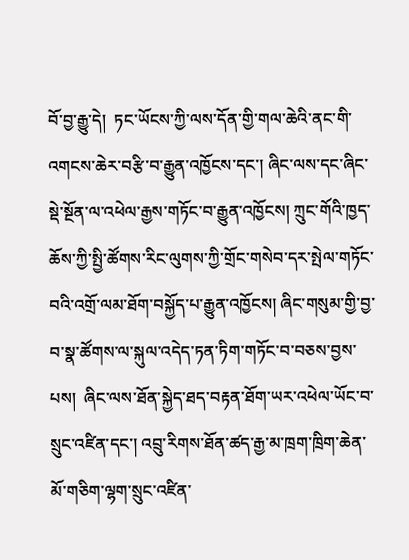བོ་བྱ་རྒྱུ་དེ།  ཏང་ཡོངས་ཀྱི་ལས་དོན་གྱི་གལ་ཆེའི་ནང་གི་འགངས་ཆེར་བརྩི་བ་རྒྱུན་འཁྱོངས་དང་། ཞིང་ལས་དང་ཞིང་སྡེ་སྔོན་ལ་འཕེལ་རྒྱས་གཏོང་བ་རྒྱུན་འཁྱོངས། ཀྲུང་གོའི་ཁྱད་ཆོས་ཀྱི་སྤྱི་ཚོགས་རིང་ལུགས་ཀྱི་གྲོང་གསེབ་དར་སྤེལ་གཏོང་བའི་འགྲོ་ལམ་ཐོག་བསྐྱོད་པ་རྒྱུན་འཁྱོངས། ཞིང་གསུམ་གྱི་བྱ་བ་སྣ་ཚོགས་ལ་སྐུལ་འདེད་ཏན་ཏིག་གཏོང་བ་བཅས་བྱས་པས།  ཞིང་ལས་ཐོན་སྐྱེད་ཐད་བརྟན་ཐོག་ཡར་འཕེལ་ཡོང་བ་སྲུང་འཛིན་དང་། འབྲུ་རིགས་ཐོན་ཚད་རྒྱ་མ་ཁྲག་ཁྲིག་ཆེན་མོ་གཅིག་ལྷག་སྲུང་འཛིན་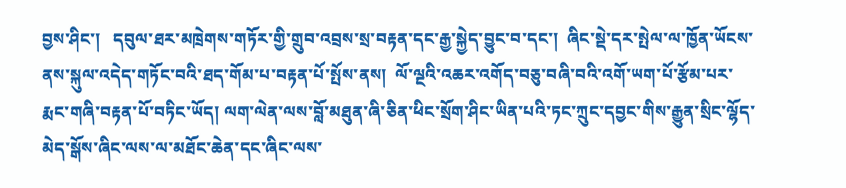བྱས་ཤིང་།   དབུལ་ཐར་མཁྲེགས་གཏོར་གྱི་གྲུབ་འབྲས་སྲ་བརྟན་དང་རྒྱ་སྐྱེད་བྱུང་བ་དང་།  ཞིང་སྡེ་དར་སྤེལ་ལ་ཁྱོན་ཡོངས་ནས་སྐུལ་འདེད་གཏོང་བའི་ཐད་གོམ་པ་བརྟན་པོ་སྤོས་ནས།  ལོ་ལྔའི་འཆར་འགོད་བཅུ་བཞི་བའི་འགོ་ཡག་པོ་རྩོམ་པར་རྨང་གཞི་བརྟན་པོ་བཏིང་ཡོད། ལག་ལེན་ལས་བློ་མཐུན་ཞི་ཅིན་ཕིང་སྲོག་ཤིང་ཡིན་པའི་ཏང་ཀྲུང་དབྱང་གིས་རྒྱུན་སྲིང་ལྷོད་མེད་སྒོས་ཞིང་ལས་ལ་མཐོང་ཆེན་དང་ཞིང་ལས་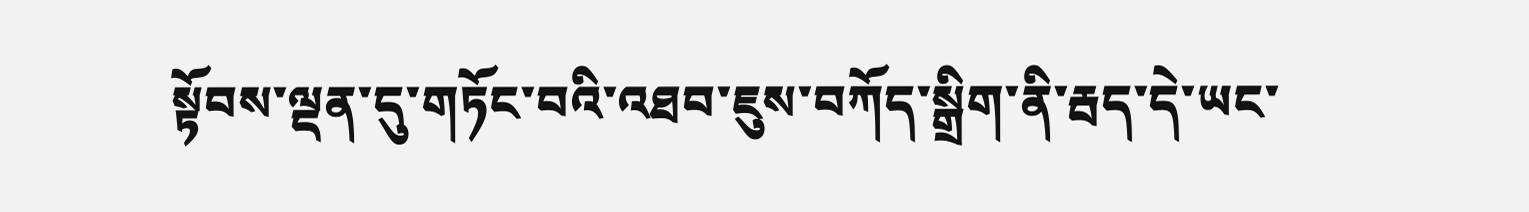སྟོབས་ལྡན་དུ་གཏོང་བའི་འཐབ་ཇུས་བཀོད་སྒྲིག་ནི་རྦད་དེ་ཡང་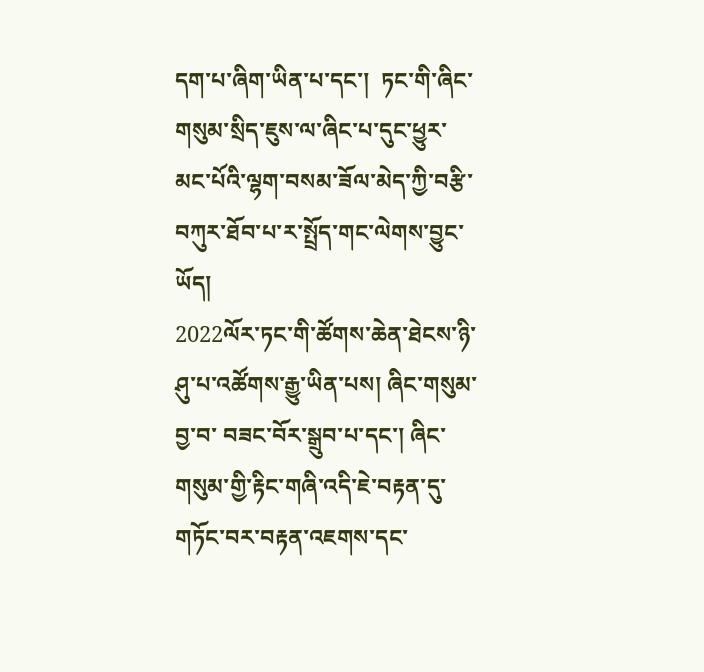དག་པ་ཞིག་ཡིན་པ་དང་།  ཏང་གི་ཞིང་གསུམ་སྲིད་ཇུས་ལ་ཞིང་པ་དུང་ཕྱུར་མང་པོའི་ལྷག་བསམ་ཟོལ་མེད་ཀྱི་བརྩི་བཀུར་ཐོབ་པ་ར་སྤྲོད་གང་ལེགས་བྱུང་ཡོད།
2022ལོར་ཏང་གི་ཚོགས་ཆེན་ཐེངས་ཉི་ཤུ་པ་འཚོགས་རྒྱུ་ཡིན་པས། ཞིང་གསུམ་བྱ་བ་ བཟང་བོར་སྒྲུབ་པ་དང་། ཞིང་གསུམ་གྱི་རྟིང་གཞི་འདི་ཇེ་བརྟན་དུ་གཏོང་བར་བརྟན་འཇགས་དང་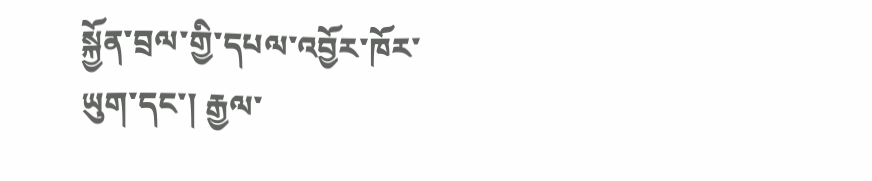སྐྱོན་བྲལ་གྱི་དཔལ་འབྱོར་ཁོར་ཡུག་དང་། རྒྱལ་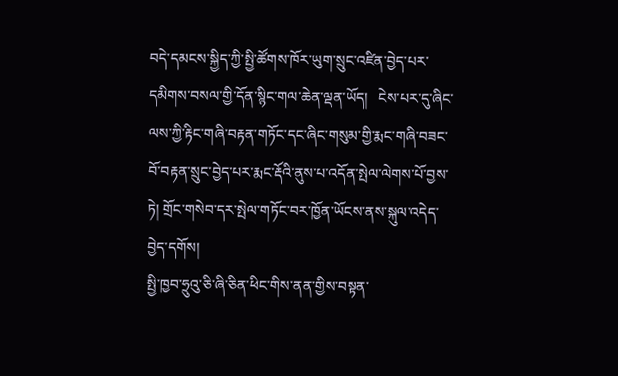བདེ་དམངས་སྐྱིད་ཀྱི་སྤྱི་ཚོགས་ཁོར་ཡུག་སྲུང་འཛིན་བྱེད་པར་དམིགས་བསལ་གྱི་དོན་སྙིང་གལ་ཆེན་ལྡན་ཡོད།   ངེས་པར་དུ་ཞིང་ལས་ཀྱི་རྟིང་གཞི་བརྟན་གཏོང་དང་ཞིང་གསུམ་གྱི་རྨང་གཞི་བཟང་བོ་བརྟན་སྲུང་བྱེད་པར་རྨང་རྡོའི་ནུས་པ་འདོན་སྤེལ་ལེགས་པོ་བྱས་ཏེ། གྲོང་གསེབ་དར་སྤེལ་གཏོང་བར་ཁྱོན་ཡོངས་ནས་སྐུལ་འདེད་བྱེད་དགོས།
སྤྱི་ཁྱབ་ཧྲུའུ་ཅི་ཞི་ཅིན་ཕིང་གིས་ནན་གྱིས་བསྟན་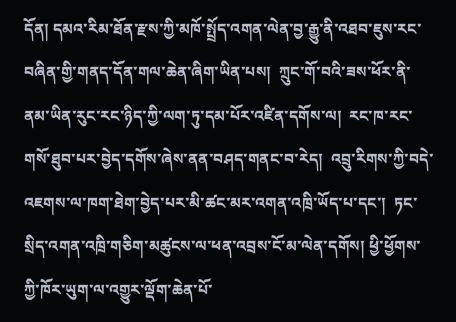དོན། དམའ་རིམ་ཐོན་རྫས་ཀྱི་མཁོ་སྤྲོད་འགན་ལེན་བྱ་རྒྱུ་ནི་འཐབ་ཇུས་རང་བཞིན་གྱི་གནད་དོན་གལ་ཆེན་ཞིག་ཡིན་པས།  ཀྲུང་གོ་བའི་ཟས་ཕོར་ནི་ནམ་ཡིན་རུང་རང་ཉིད་ཀྱི་ལག་ཏུ་དམ་པོར་འཛིན་དགོས་ལ།  རང་ཁ་རང་གསོ་ཐུབ་པར་བྱེད་དགོས་ཞེས་ནན་བཤད་གནང་བ་རེད།  འབྲུ་རིགས་ཀྱི་བདེ་འཇགས་ལ་ཁག་ཐེག་བྱེད་པར་མི་ཚང་མར་འགན་འཁྲི་ཡོད་པ་དང་།  ཏང་སྲིད་འགན་འཁྲི་གཅིག་མཚུངས་ལ་ཕན་འབྲས་ངོ་མ་ལེན་དགོས། ཕྱི་ཕྱོགས་ཀྱི་ཁོར་ཡུག་ལ་འགྱུར་ལྡོག་ཆེན་པོ་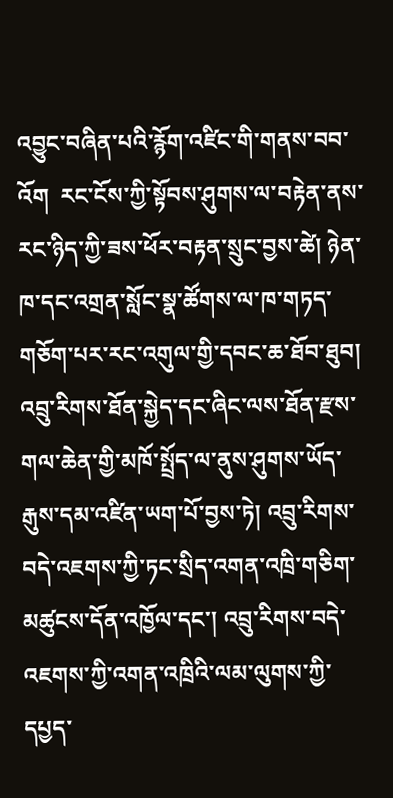འབྱུང་བཞིན་པའི་རྙོག་འཛིང་གི་གནས་བབ་འོག  རང་ངོས་ཀྱི་སྟོབས་ཤུགས་ལ་བརྟེན་ནས་རང་ཉིད་ཀྱི་ཟས་ཕོར་བརྟན་སྲུང་བྱས་ཚེ། ཉེན་ཁ་དང་འགྲན་སློང་སྣ་ཚོགས་ལ་ཁ་གཏད་གཅོག་པར་རང་འགུལ་གྱི་དབང་ཆ་ཐོབ་ཐུབ། འབྲུ་རིགས་ཐོན་སྐྱེད་དང་ཞིང་ལས་ཐོན་རྫས་གལ་ཆེན་གྱི་མཁོ་སྤྲོད་ལ་ནུས་ཤུགས་ཡོད་རྒུས་དམ་འཛིན་ཡག་པོ་བྱས་ཏེ། འབྲུ་རིགས་བདེ་འཇགས་ཀྱི་ཏང་སྲིད་འགན་འཁྲི་གཅིག་མཚུངས་དོན་འཁྱོལ་དང་། འབྲུ་རིགས་བདེ་འཇགས་ཀྱི་འགན་འཁྲིའི་ལམ་ལུགས་ཀྱི་དཔྱད་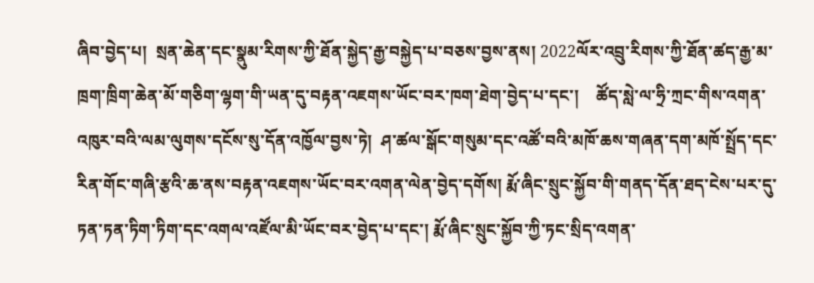ཞིབ་བྱེད་པ།  སྲན་ཆེན་དང་སྣུམ་རིགས་ཀྱི་ཐོན་སྐྱེད་རྒྱ་བསྐྱེད་པ་བཅས་བྱས་ནས། 2022ལོར་འབྲུ་རིགས་ཀྱི་ཐོན་ཚད་རྒྱ་མ་ཁྲག་ཁྲིག་ཆེན་མོ་གཅིག་ལྷག་གི་ཡན་དུ་བརྟན་འཇགས་ཡོང་བར་ཁག་ཐེག་བྱེད་པ་དང་།    ཚོད་སླེ་ལ་ཧྲི་ཀྲང་གིས་འགན་འཁུར་བའི་ལམ་ལུགས་དངོས་སུ་དོན་འཁྱོལ་བྱས་ཏེ།  ཤ་ཚལ་སྒོང་གསུམ་དང་འཚོ་བའི་མཁོ་ཆས་གཞན་དག་མཁོ་སྤྲོད་དང་རིན་གོང་གཞི་རྩའི་ཆ་ནས་བརྟན་འཇགས་ཡོང་བར་འགན་ལེན་བྱེད་དགོས། རྨོ་ཞིང་སྲུང་སྐྱོབ་གི་གནད་དོན་ཐད་ངེས་པར་དུ་ཏན་ཏན་ཏིག་ཏིག་དང་འགལ་འཛོལ་མི་ཡོང་བར་བྱེད་པ་དང་། རྨོ་ཞིང་སྲུང་སྐྱོབ་ཀྱི་ཏང་སྲིད་འགན་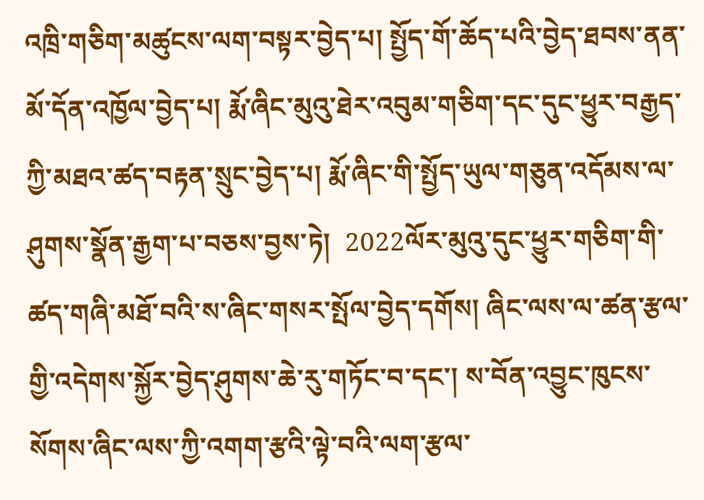འཁྲི་གཅིག་མཚུངས་ལག་བསྟར་བྱེད་པ། སྤྱོད་གོ་ཆོད་པའི་བྱེད་ཐབས་ནན་མོ་དོན་འཁྱོལ་བྱེད་པ། རྨོ་ཞིང་མུའུ་ཐེར་འབུམ་གཅིག་དང་དུང་ཕྱུར་བརྒྱད་ཀྱི་མཐའ་ཚད་བརྟན་སྲུང་བྱེད་པ། རྨོ་ཞིང་གི་སྤྱོད་ཡུལ་གཅུན་འདོམས་ལ་ཤུགས་སྣོན་རྒྱག་པ་བཅས་བྱས་ཏེ།  2022ལོར་མུའུ་དུང་ཕྱུར་གཅིག་གི་ཚད་གཞི་མཐོ་བའི་ས་ཞིང་གསར་སྤོལ་བྱེད་དགོས། ཞིང་ལས་ལ་ཚན་རྩལ་གྱི་འདེགས་སྐྱོར་བྱེད་ཤུགས་ཆེ་རུ་གཏོང་བ་དང་། ས་བོན་འབྱུང་ཁུངས་སོགས་ཞིང་ལས་ཀྱི་འགག་རྩའི་ལྟེ་བའི་ལག་རྩལ་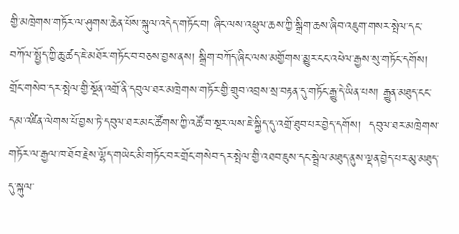གྱི་མཁྲེགས་གཏོར་ལ་ཤུགས་ཆེན་པོས་སྐུལ་འདེད་གཏོང་བ། ཞིང་ལས་འཕྲུལ་ཆས་ཀྱི་སྒྲིག་ཆས་ཞིབ་འཇུག་གསར་སྤེལ་དང་བཀོལ་སྤྱོད་ཀྱི་ཆུ་ཚད་ཇེ་མཐོར་གཏོང་བ་བཅས་བྱས་ནས། སྒྲིག་བཀོད་ཞིང་ལས་མགྱོགས་མྱུར་ངང་འཕེལ་རྒྱས་སུ་གཏོང་དགོས།
གྲོང་གསེབ་དར་སྤེལ་གྱི་སྔོན་འགྲོ་ནི་དབུལ་ཐར་མཁྲེགས་གཏོར་གྱི་གྲུབ་འབྲས་སྲ་བརྟན་དུ་གཏོང་རྒྱུ་དེ་ཡིན་པས། རྒྱུན་མཐུད་ངང་དམ་འཛིན་ལེགས་པོ་བྱས་ཏེ་དབུལ་ཐར་མང་ཚོགས་ཀྱི་འཚོ་བ་སྔར་ལས་ཇེ་སྐྱིད་དུ་འགྲོ་ཐུབ་པར་བྱེད་དགོས།  དབུལ་ཐར་མཁྲེགས་གཏོར་ལ་རྒྱལ་ཁ་ཐོབ་རྗེས་ལྷོད་གཡེང་མི་གཏོང་བར་གྲོང་གསེབ་དར་སྤེལ་གྱི་འཐབ་ཇུས་དང་སྦྲེལ་མཐུད་ནུས་ལྡན་བྱེད་པར་མུ་མཐུད་དུ་སྐུལ་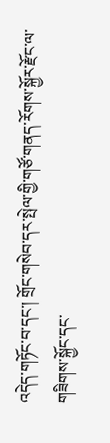འདེད་གཏོང་བ་དང་། གྲོང་གསེབ་དར་སྤེལ་གྱི་གཙོ་གནད་རོགས་སྐྱོར་རྫོང་ལ་གཟིགས་སྐྱོང་དང་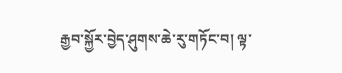རྒྱབ་སྐྱོར་བྱེད་ཤུགས་ཆེ་རུ་གཏོང་བ། ལྟ་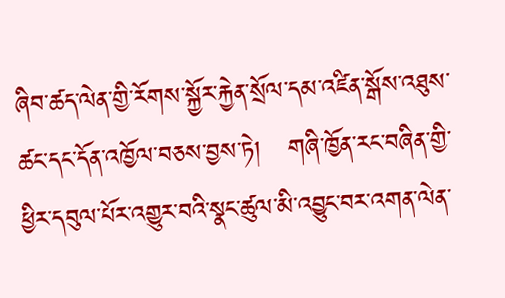ཞིབ་ཚད་ལེན་གྱི་རོགས་སྐྱོར་རྐྱེན་སྲོལ་དམ་འཛིན་སྒོས་འཐུས་ཚང་དང་དོན་འཁྱོལ་བཅས་བྱས་ཏེ།   གཞི་ཁྱོན་རང་བཞིན་གྱི་ཕྱིར་དབུལ་པོར་འགྱུར་བའི་སྣང་ཚུལ་མི་འབྱུང་བར་འགན་ལེན་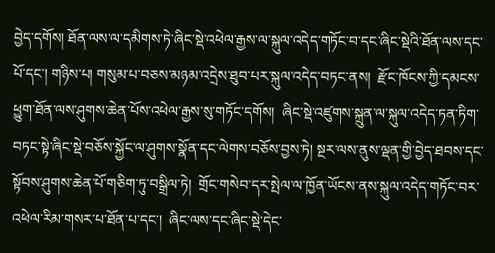བྱེད་དགོས། ཐོན་ལས་ལ་དམིགས་ཏེ་ཞིང་སྡེ་འཕེལ་རྒྱས་ལ་སྐུལ་འདེད་གཏོང་བ་དང་ཞིང་སྡེའི་ཐོན་ལས་དང་པོ་དང་། གཉིས་པ། གསུམ་པ་བཅས་མཉམ་འདྲེས་ཐུབ་པར་སྐུལ་འདེད་བཏང་ནས།  རྫོང་ཁོངས་ཀྱི་དམངས་ཕྱུག་ཐོན་ལས་ཤུགས་ཆེན་པོས་འཕེལ་རྒྱས་སུ་གཏོང་དགོས།  ཞིང་སྡེ་འཛུགས་སྐྲུན་ལ་སྐུལ་འདེད་ཏན་ཏིག་བཏང་སྟེ་ཞིང་སྡེ་བཅོས་སྐྱོང་ལ་ཤུགས་སྣོན་དང་ལེགས་བཅོས་བྱས་ཏེ། སྔར་ལས་ནུས་ལྡན་གྱི་བྱེད་ཐབས་དང་སྟོབས་ཤུགས་ཆེན་པོ་གཅིག་ཏུ་བསྒྲིལ་ཏེ།  གྲོང་གསེབ་དར་སྤེལ་ལ་ཁྱོན་ཡོངས་ནས་སྐུལ་འདེད་གཏོང་བར་འཕེལ་རིམ་གསར་པ་ཐོན་པ་དང་།  ཞིང་ལས་དང་ཞིང་སྡེ་དེང་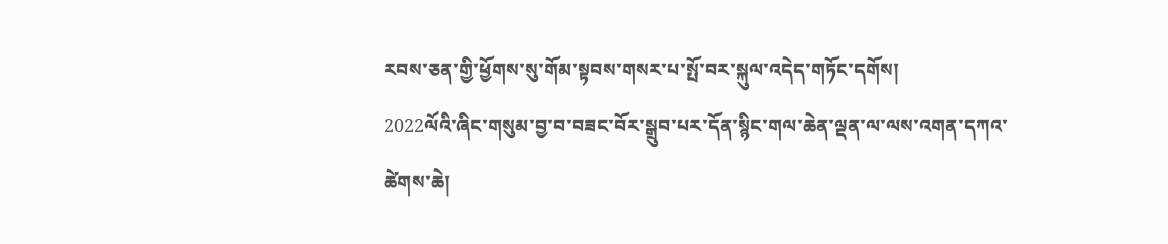རབས་ཅན་གྱི་ཕྱོགས་སུ་གོམ་སྟབས་གསར་པ་སྤོ་བར་སྐུལ་འདེད་གཏོང་དགོས།
2022ལོའི་ཞིང་གསུམ་བྱ་བ་བཟང་བོར་སྒྲུབ་པར་དོན་སྙིང་གལ་ཆེན་ལྡན་ལ་ལས་འགན་དཀའ་ཚེགས་ཆེ།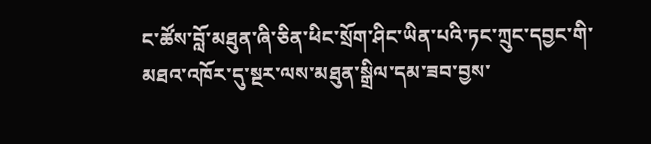ང་ཚོས་བློ་མཐུན་ཞི་ཅིན་ཕིང་སྲོག་ཤིང་ཡིན་པའི་ཏང་ཀྲུང་དབྱང་གི་མཐའ་འཁོར་དུ་སྔར་ལས་མཐུན་སྒྲིལ་དམ་ཟབ་བྱས་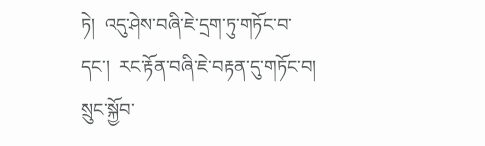ཏེ།  འདུ་ཤེས་བཞི་ཇེ་དྲག་ཏུ་གཏོང་བ་དང་།  རང་རྟོན་བཞི་ཇེ་བརྟན་དུ་གཏོང་བ།  སྲུང་སྐྱོབ་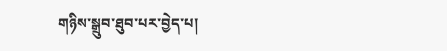གཉིས་སྒྲུབ་ཐུབ་པར་བྱེད་པ།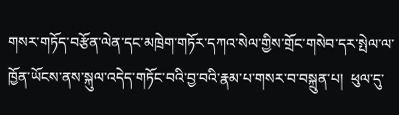གསར་གཏོད་བརྩོན་ལེན་དང་མཁྲེག་གཏོར་དཀའ་སེལ་གྱིས་གྲོང་གསེབ་དར་སྤེལ་ལ་ཁྱོན་ཡོངས་ནས་སྐུལ་འདེད་གཏོང་བའི་བྱ་བའི་རྣམ་པ་གསར་བ་བསྐྲུན་པ།  ཕུལ་དུ་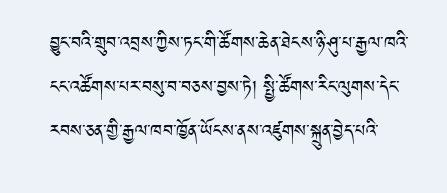བྱུང་བའི་གྲུབ་འབྲས་ཀྱིས་ཏང་གི་ཚོགས་ཆེན་ཐེངས་ཉི་ཤུ་པ་རྒྱལ་ཁའི་ངང་འཚོགས་པར་བསུ་བ་བཅས་བྱས་ཏེ། སྤྱི་ཚོགས་རིང་ལུགས་དེང་རབས་ཅན་གྱི་རྒྱལ་ཁབ་ཁྱོན་ཡོངས་ནས་འཛུགས་སྐྲུན་བྱེད་པའི་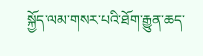སྐྱོད་ལམ་གསར་པའི་ཐོག་རྒྱུན་ཆད་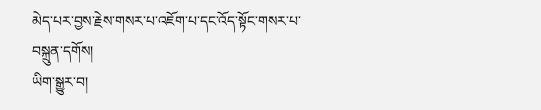མེད་པར་བྱས་རྗེས་གསར་པ་འཇོག་པ་དང་འོད་སྟོང་གསར་པ་བསྐྲུན་དགོས།
ཡིག་སྒྱུར་བ།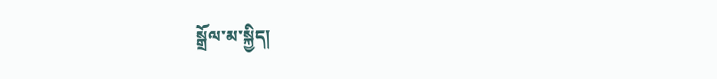སྒྲོལ་མ་སྐྱིད།